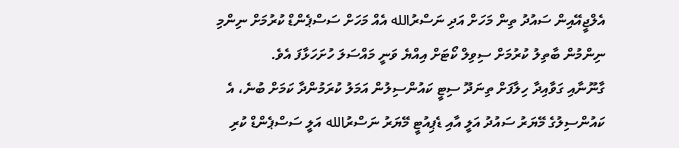އެލްޖީއޭއިން ސައުދު ތިން މަހަށް އަދި ނަސްރުالله އެއް މަހަށް ސަސްޕެންޑް ކުރުމަށް ނިންމި ނިންމުން ބާތިލު ކުރުމަށް ސިވިލް ކޯޓަށް އިއްޔެ ވަނީ މައްސަލަ ހުށަހަޅާފަ އެވެ.
ގާނޫނާއި ގަވާއިދާ ހިލާފަށް ތިނަދޫ ސިޓީ ކައުންސިލުން އަމަލު ކުރަމުންދާ ކަމަށް ބުނެ، އެ ކައުންސިލުގެ މޭޔަރު ސައުދު އަލީ އާއި ޑެޕިއުޓީ މޭޔަރު ނަސްރުالله އަލީ ސަސްޕެންޑް ކުރި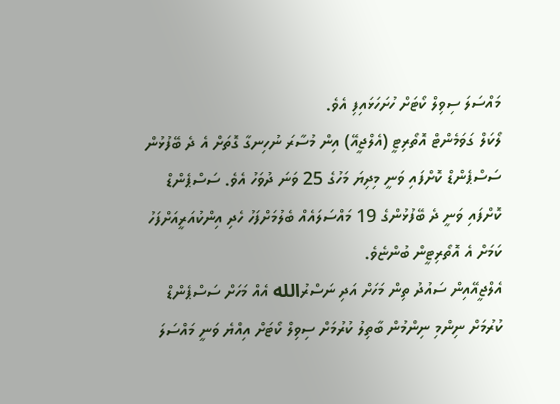މައްސަލަ ސިވިލް ކޯޓަށް ހުށަހަޅައިފި އެވެ.
ލޯކަލް ގަވަމެންޓް އޮތޯރިޓީ (އެލްޖީއޭ) އިން މުސާރަ ނުހިނގާ ގޮތަށް އެ ދެ ބޭފުޅުން ސަސްޕެންޑް ކޮށްފައި ވަނީ މިދިޔަ މަހުގެ 25 ވަނަ ދުވަހު އެވެ. ސަސްޕެންޑް ކޮށްފައި ވަނީ ދެ ބޭފުޅުންގެ 19 މައްސަލައެއް ބެލުމަށްފަހު ހެދި އިންކުއަރީއަށްފަހު ކަމަށް އެ އޮތޯރިޓީން ބުންޏެވެ.
އެލްޖީއޭއިން ސައުދު ތިން މަހަށް އަދި ނަސްރުالله އެއް މަހަށް ސަސްޕެންޑް ކުރުމަށް ނިންމި ނިންމުން ބާތިލު ކުރުމަށް ސިވިލް ކޯޓަށް އިއްޔެ ވަނީ މައްސަލަ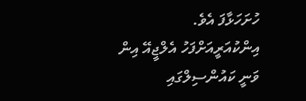ހުށަހަޅާފަ އެވެ.
އިންކުއަރީއަށްފަހު އެލްޖީއޭ އިން ވަނީ ކައުންސިލްގައި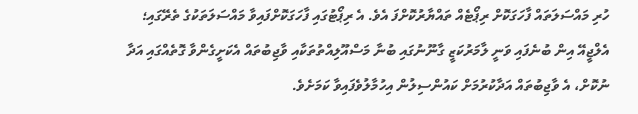ހުރި މައްސަލަތައް ފާހަގަކޮށް ރިޕޯޓެއް ތައްޔާރުކޮށްފަ އެވެ. އެ ރިޕޯޓުގައި ފާހަގަކޮށްފައިވާ މައްސަލަތަކުގެ ތެރޭގައި؛
އެލްޖީއޭ އިން ބުނެފައި ވަނީ ލާމަރުކަޒީ ގާނޫނުގައި ބުނާ މަސްއޫލިއްތުތަކާއި ވާޖިބުތައް އެކަށީގެންވާ ގޮތެއްގައި އަދާ ނުކޮށް، އެ ވާޖިބުތައް އަދާކުރުމަށް ކައުންސިލުން އިހުމާލުވެފައިވާ ކަމަށެވެ.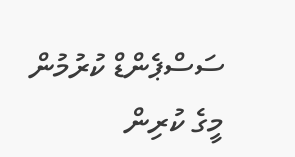ސަސްޕެންޑް ކުރުމުން މީގެ ކުރިން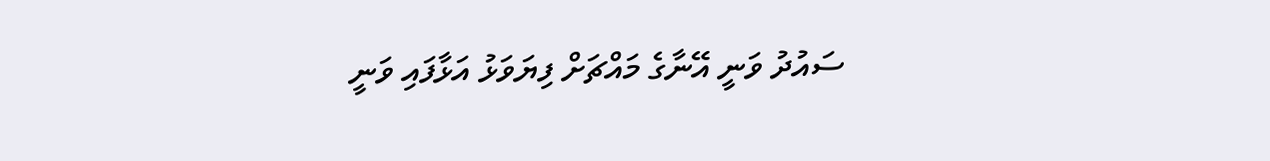ސައުދު ވަނީ އޭނާގެ މައްޗަށް ފިޔަވަޅު އަޅާފައި ވަނީ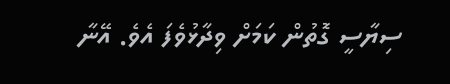ސިޔާސީ ގޮތުން ކަމަށް ވިދާޅުވެފަ އެވެ. އޭނާ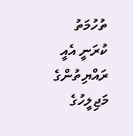ތުހުމަތު ކުރަނީ އެއީ ރައްޔިތުންގެ މަޖިލީހުގެ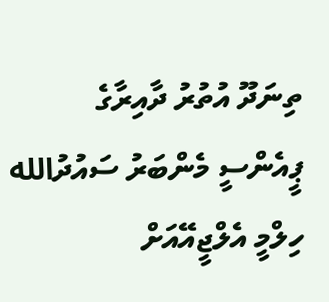ތިނަދޫ އުތުރު ދާއިރާގެ ޕީއެންސީ މެންބަރު ސައުދުالله ހިލްމީ އެލްޖީއޭއަށް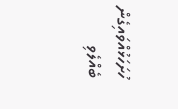ހުށަހަޅުއްވައިގެން ބެއްލެވި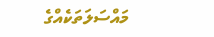މައްސަލަތަކެއްގެ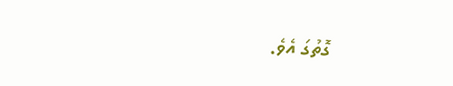ގޮތުގަ އެވެ.